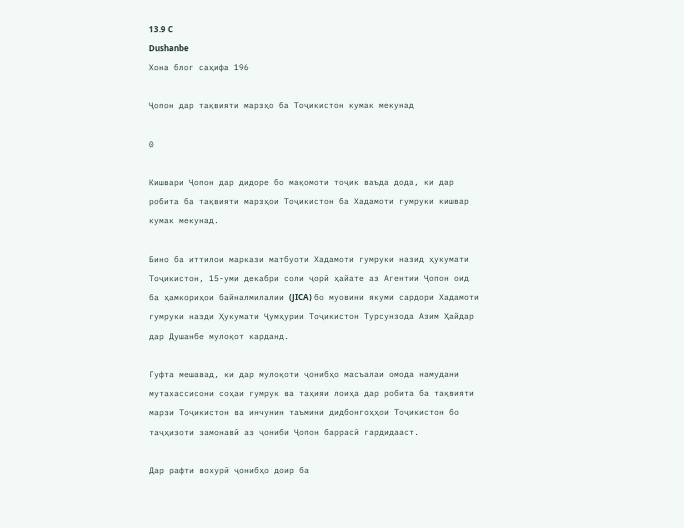13.9 C
Dushanbe
Хона блог саҳифа 196

Ҷопон дар тақвияти марзҳо ба Тоҷикистон кумак мекунад

0

Кишвари Ҷопон дар дидоре бо мақомоти тоҷик ваъда дода, ки дар робита ба тақвияти марзҳои Тоҷикистон ба Хадамоти гумруки кишвар кумак мекунад.

Бино ба иттилои маркази матбуоти Хадамоти гумруки назид ҳукумати Тоҷикистон, 15-уми декабри соли ҷорӣ ҳайате аз Агентии Ҷопон оид ба ҳамкориҳои байналмилалии (JICA) бо муовини якуми сардори Хадамоти гумруки назди Ҳукумати Ҷумҳурии Тоҷикистон Турсунзода Азим Ҳайдар дар Душанбе мулоқот карданд.

Гуфта мешавад, ки дар мулоқоти ҷонибҳо масъалаи омода намудани мутахассисони соҳаи гумрук ва таҳияи лоиҳа дар робита ба тақвияти марзи Тоҷикистон ва инчунин таъмини дидбонгоҳҳои Тоҷикистон бо таҷҳизоти замонавӣ аз ҷониби Ҷопон баррасӣ гардидааст.

Дар рафти вохурӣ ҷонибҳо доир ба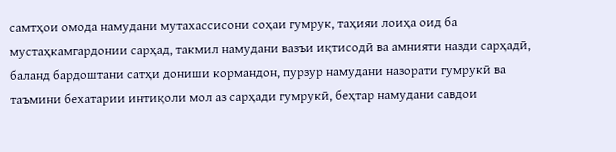самтҳои омода намудани мутахассисони соҳаи гумрук, таҳияи лоиҳа оид ба мустаҳкамгардонии сарҳад, такмил намудани вазъи иқтисодӣ ва амнияти назди сарҳадӣ, баланд бардоштани сатҳи дониши кормандон, пурзур намудани назорати гумрукӣ ва таъмини бехатарии интиқоли мол аз сарҳади гумрукӣ, беҳтар намудани савдои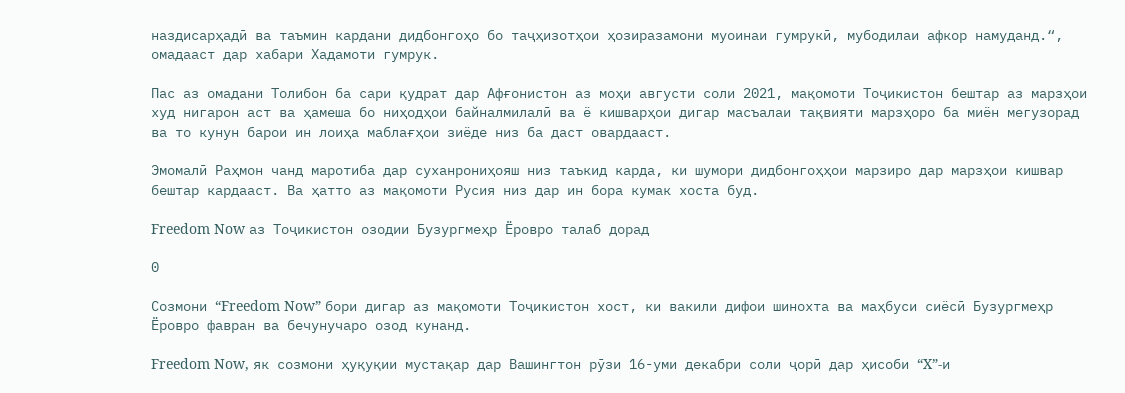наздисарҳадӣ ва таъмин кардани дидбонгоҳо бо таҷҳизотҳои ҳозиразамони муоинаи гумрукӣ, мубодилаи афкор намуданд.“, омадааст дар хабари Хадамоти гумрук.

Пас аз омадани Толибон ба сари қудрат дар Афғонистон аз моҳи августи соли 2021, мақомоти Тоҷикистон бештар аз марзҳои худ нигарон аст ва ҳамеша бо ниҳодҳои байналмилалӣ ва ё кишварҳои дигар масъалаи тақвияти марзҳоро ба миён мегузорад ва то кунун барои ин лоиҳа маблағҳои зиёде низ ба даст овардааст.

Эмомалӣ Раҳмон чанд маротиба дар суханрониҳояш низ таъкид карда, ки шумори дидбонгоҳҳои марзиро дар марзҳои кишвар бештар кардааст. Ва ҳатто аз мақомоти Русия низ дар ин бора кумак хоста буд.

Freedom Now аз Тоҷикистон озодии Бузургмеҳр Ёровро талаб дорад

0

Созмони “Freedom Now” бори дигар аз мақомоти Тоҷикистон хост, ки вакили дифои шинохта ва маҳбуси сиёсӣ Бузургмеҳр Ёровро фавран ва бечунучаро озод кунанд.

Freedom Now, як созмони ҳуқуқии мустақар дар Вашингтон рӯзи 16-уми декабри соли ҷорӣ дар ҳисоби “X”-и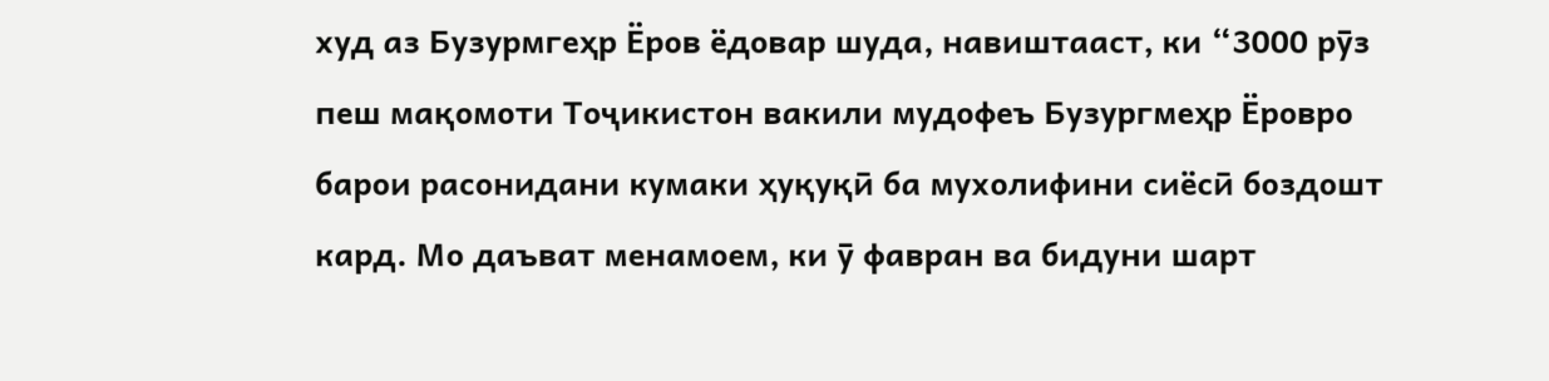худ аз Бузурмгеҳр Ёров ёдовар шуда, навиштааст, ки “3000 рӯз пеш мақомоти Тоҷикистон вакили мудофеъ Бузургмеҳр Ёровро барои расонидани кумаки ҳуқуқӣ ба мухолифини сиёсӣ боздошт кард. Мо даъват менамоем, ки ӯ фавран ва бидуни шарт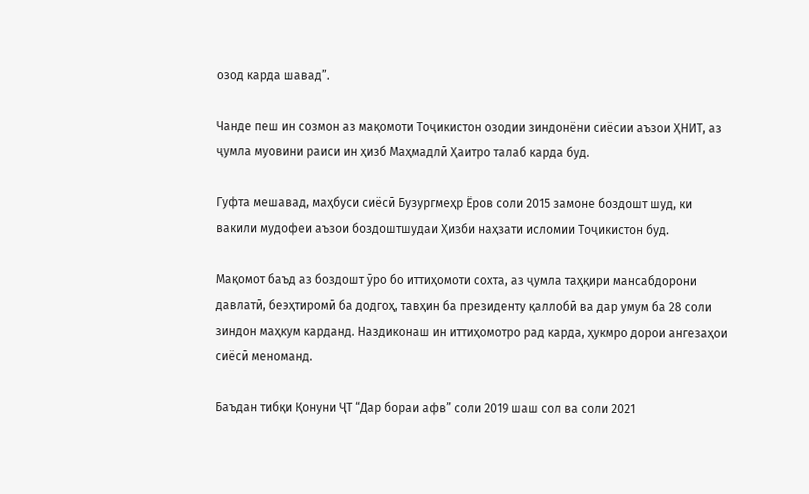озод карда шавад”.

Чанде пеш ин созмон аз мақомоти Тоҷикистон озодии зиндонёни сиёсии аъзои ҲНИТ, аз ҷумла муовини раиси ин ҳизб Маҳмадлӣ Ҳаитро талаб карда буд.

Гуфта мешавад, маҳбуси сиёсӣ Бузургмеҳр Ёров соли 2015 замоне боздошт шуд, ки вакили мудофеи аъзои боздоштшудаи Ҳизби наҳзати исломии Тоҷикистон буд.

Мақомот баъд аз боздошт ӯро бо иттиҳомоти сохта, аз ҷумла таҳқири мансабдорони давлатӣ, беэҳтиромӣ ба додгоҳ, тавҳин ба президенту қаллобӣ ва дар умум ба 28 соли зиндон маҳкум карданд. Наздиконаш ин иттиҳомотро рад карда, ҳукмро дорои ангезаҳои сиёсӣ меноманд.

Баъдан тибқи Қонуни ҶТ “Дар бораи афв” соли 2019 шаш сол ва соли 2021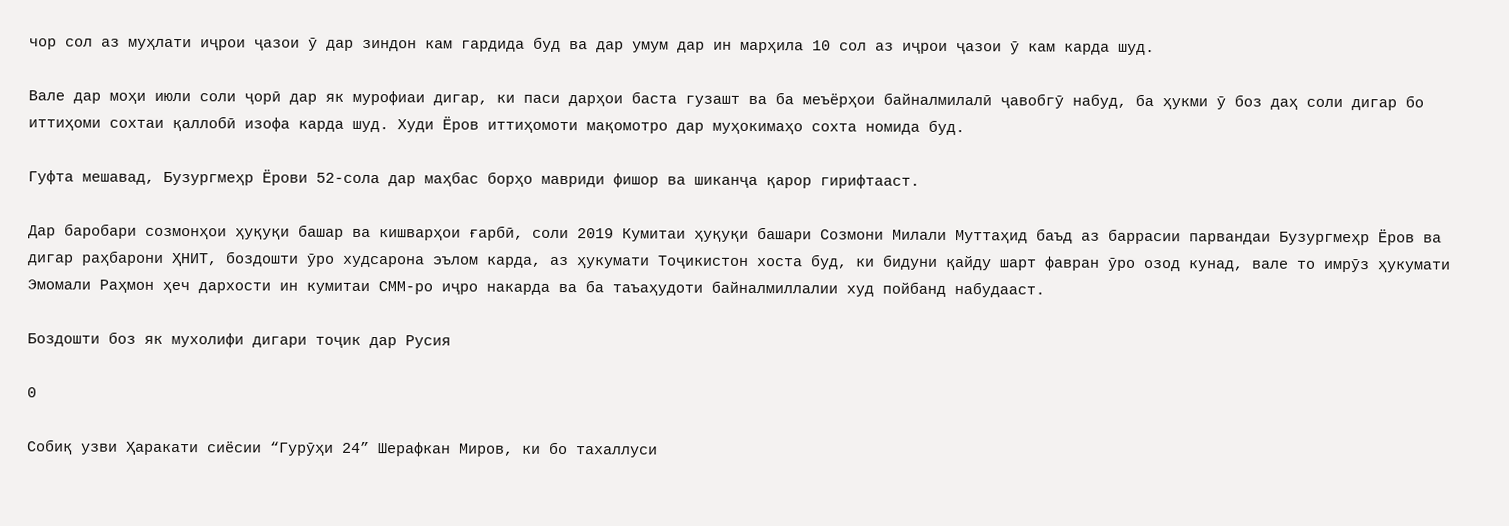чор сол аз муҳлати иҷрои ҷазои ӯ дар зиндон кам гардида буд ва дар умум дар ин марҳила 10 сол аз иҷрои ҷазои ӯ кам карда шуд.

Вале дар моҳи июли соли ҷорӣ дар як мурофиаи дигар, ки паси дарҳои баста гузашт ва ба меъёрҳои байналмилалӣ ҷавобгӯ набуд, ба ҳукми ӯ боз даҳ соли дигар бо иттиҳоми сохтаи қаллобӣ изофа карда шуд. Худи Ёров иттиҳомоти мақомотро дар муҳокимаҳо сохта номида буд.

Гуфта мешавад, Бузургмеҳр Ёрови 52-сола дар маҳбас борҳо мавриди фишор ва шиканҷа қарор гирифтааст.

Дар баробари созмонҳои ҳуқуқи башар ва кишварҳои ғарбӣ, соли 2019 Кумитаи ҳуқуқи башари Созмони Милали Муттаҳид баъд аз баррасии парвандаи Бузургмеҳр Ёров ва дигар раҳбарони ҲНИТ, боздошти ӯро худсарона эълом карда, аз ҳукумати Тоҷикистон хоста буд, ки бидуни қайду шарт фавран ӯро озод кунад, вале то имрӯз ҳукумати Эмомали Раҳмон ҳеч дархости ин кумитаи СММ-ро иҷро накарда ва ба таъаҳудоти байналмиллалии худ пойбанд набудааст.

Боздошти боз як мухолифи дигари тоҷик дар Русия

0

Собиқ узви Ҳаракати сиёсии “Гурӯҳи 24” Шерафкан Миров, ки бо тахаллуси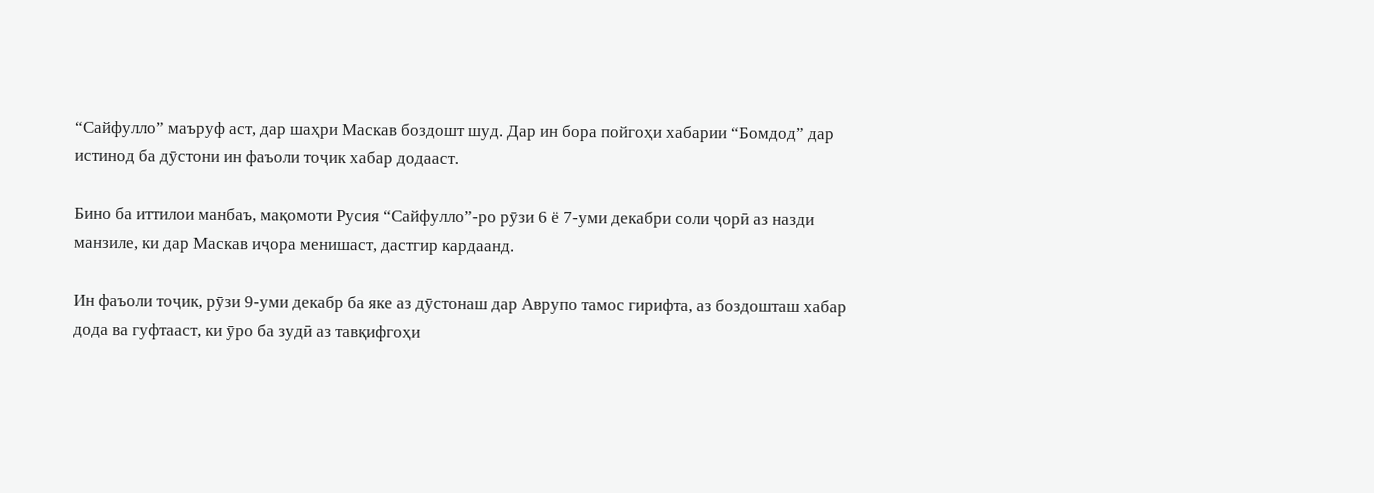“Сайфулло” маъруф аст, дар шаҳри Маскав боздошт шуд. Дар ин бора пойгоҳи хабарии “Бомдод” дар истинод ба дӯстони ин фаъоли тоҷик хабар додааст.

Бино ба иттилои манбаъ, мақомоти Русия “Сайфулло”-ро рӯзи 6 ё 7-уми декабри соли ҷорӣ аз назди манзиле, ки дар Маскав иҷора менишаст, дастгир кардаанд.

Ин фаъоли тоҷик, рӯзи 9-уми декабр ба яке аз дӯстонаш дар Аврупо тамос гирифта, аз боздошташ хабар дода ва гуфтааст, ки ӯро ба зудӣ аз тавқифгоҳи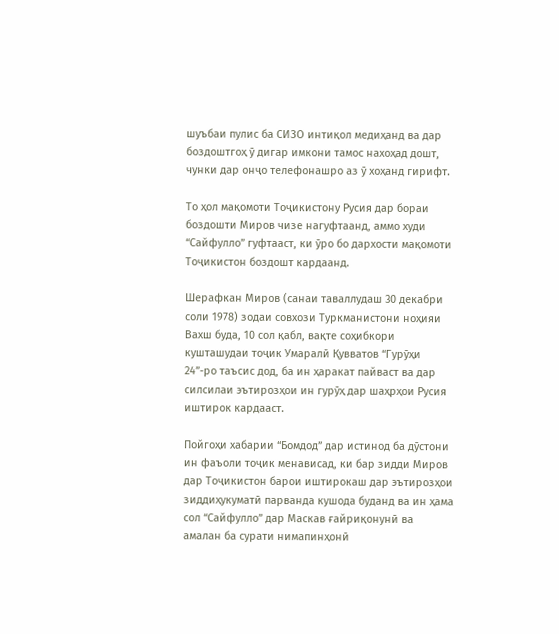шуъбаи пулис ба СИЗО интиқол медиҳанд ва дар боздоштгоҳ ӯ дигар имкони тамос нахоҳад дошт, чунки дар онҷо телефонашро аз ӯ хоҳанд гирифт.

То ҳол мақомоти Тоҷикистону Русия дар бораи боздошти Миров чизе нагуфтаанд, аммо худи “Сайфулло” гуфтааст, ки ӯро бо дархости мақомоти Тоҷикистон боздошт кардаанд.

Шерафкан Миров (санаи таваллудаш 30 декабри соли 1978) зодаи совхози Туркманистони ноҳияи Вахш буда, 10 сол қабл, вақте соҳибкори кушташудаи тоҷик Умаралӣ Қувватов “Гурӯҳи 24”-ро таъсис дод, ба ин ҳаракат пайваст ва дар силсилаи эътирозҳои ин гурӯҳ дар шаҳрҳои Русия иштирок кардааст.

Пойгоҳи хабарии “Бомдод” дар истинод ба дӯстони ин фаъоли тоҷик менависад, ки бар зидди Миров дар Тоҷикистон барои иштирокаш дар эътирозҳои зиддиҳукуматӣ парванда кушода буданд ва ин ҳама сол “Сайфулло” дар Маскав ғайриқонунӣ ва амалан ба сурати нимапинҳонӣ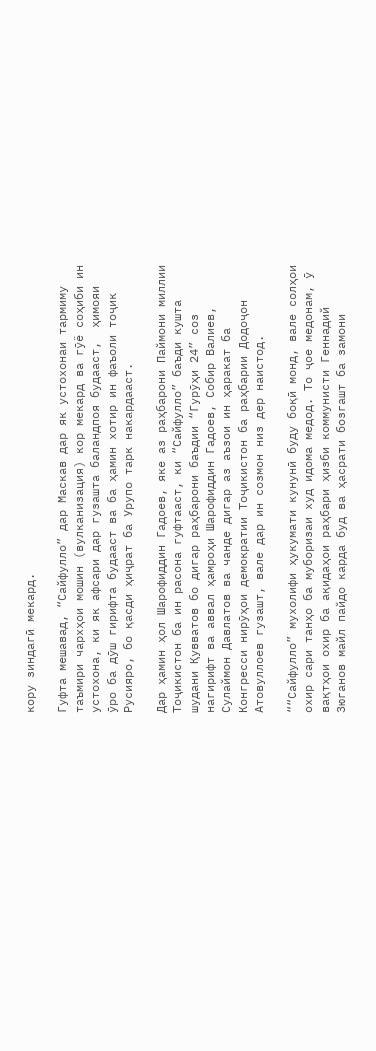кору зиндагӣ мекард.

Гуфта мешавад, “Сайфулло” дар Маскав дар як устохонаи тармиму таъмири чархҳои мошин (вулканизация) кор мекард ва гӯё соҳиби ин устохона, ки як афсари дар гузашта баландпоя будааст,  ҳимояи ӯро ба дӯш гирифта будааст ва ба ҳамин хотир ин фаъоли тоҷик Русияро, бо қасди ҳиҷрат ба Урупо тарк накардааст.

Дар ҳамин ҳол Шарофиддин Гадоев, яке аз раҳбарони Паймони миллии Тоҷикистон ба ин расона гуфтааст, ки “Сайфулло” баъди кушта шудани Қувватов бо дигар раҳбарони баъдии “Гурӯҳи 24” соз нагирифт ва аввал ҳамроҳи Шарофиддин Гадоев, Собир Валиев, Сулаймон Давлатов ва чанде дигар аз аъзои ин ҳаракат ба Конгресси нирӯҳои демократии Тоҷикистон ба раҳбарии Додоҷон Атовуллоев гузашт, вале дар ин созмон низ дер наистод.

““Сайфулло” мухолифи ҳукумати кунунӣ буду боқӣ монд, вале солҳои охир сари танҳо ба муборизаи худ идома медод. То ҷое медонам, ӯ вақтҳои охир ба ақидаҳои раҳбари ҳизби коммунисти Геннадий Зюганов майл пайдо карда буд ва ҳасрати бозгашт ба замони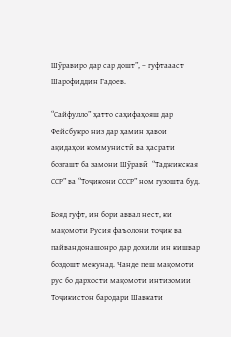Шӯравиро дар сар дошт”, – гуфтаааст Шарофиддин Гадоев.

“Сайфулло” ҳатто саҳифаҳояш дар Фейсбукро низ дар ҳамин ҳавои ақидаҳои коммунистӣ ва ҳасрати бозгашт ба замони Шӯравӣ  “Таджикская ССР” ва “Тоҷикони СССР” ном гузошта буд.

Бояд гуфт, ин бори аввал нест, ки мақомоти Русия фаъолони тоҷик ва пайвандонашонро дар дохили ин кишвар боздошт мекунад. Чанде пеш мақомоти рус бо дархости мақомоти интизомии Тоҷикистон бародари Шавкати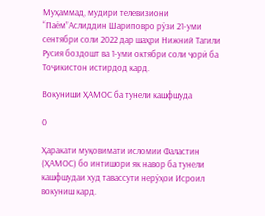Муҳаммад, мудири телевизиони “Паём”Аслиддин Шариповро рӯзи 21-уми сентябри соли 2022 дар шаҳри Нижний Тагили Русия боздошт ва 1-уми октябри соли ҷорӣ ба Тоҷикистон истирдод кард.

Вокуниши ҲАМОС ба тунели кашфшуда

0

Ҳаракати муқовимати исломии Фаластин (ҲАМОС) бо интишори як навор ба тунели кашфшудаи худ тавассути нерӯҳои Исроил вокуниш кард.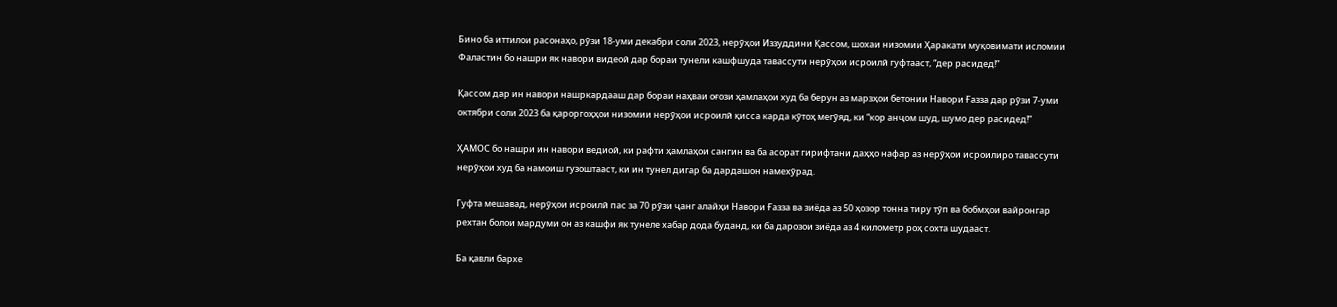Бино ба иттилои расонаҳо, рӯзи 18-уми декабри соли 2023, нерӯҳои Иззуддини Қассом, шохаи низомии Ҳаракати муқовимати исломии Фаластин бо нашри як навори видеоӣ дар бораи тунели кашфшуда тавассути нерӯҳои исроилӣ гуфтааст, “дер расидед!”

Қассом дар ин навори нашркардааш дар бораи наҳваи оғози ҳамлаҳои худ ба берун аз марзҳои бетонии Навори Ғазза дар рӯзи 7-уми октябри соли 2023 ба қароргоҳҳои низомии нерӯҳои исроилӣ қисса карда кӯтоҳ мегӯяд, ки “кор анҷом шуд, шумо дер расидед!”

ҲАМОС бо нашри ин навори ведиоӣ, ки рафти ҳамлаҳои сангин ва ба асорат гирифтани даҳҳо нафар аз нерӯҳои исроилиро тавассути нерӯҳои худ ба намоиш гузоштааст, ки ин тунел дигар ба дардашон намехӯрад.

Гуфта мешавад, нерӯҳои исроилӣ пас за 70 рӯзи ҷанг алайҳи Навори Ғазза ва зиёда аз 50 ҳозор тонна тиру тӯп ва бобмҳои вайронгар рехтан болои мардуми он аз кашфи як тунеле хабар дода буданд, ки ба дарозои зиёда аз 4 километр роҳ сохта шудааст.

Ба қавли бархе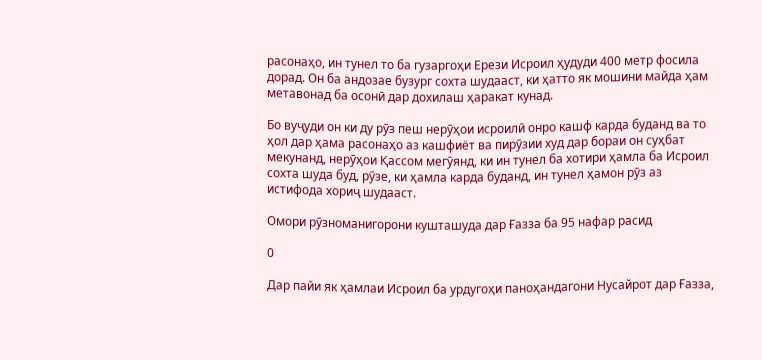расонаҳо, ин тунел то ба гузаргоҳи Ерези Исроил ҳудуди 400 метр фосила дорад. Он ба андозае бузург сохта шудааст, ки ҳатто як мошини майда ҳам метавонад ба осонӣ дар дохилаш ҳаракат кунад.

Бо вуҷуди он ки ду рӯз пеш нерӯҳои исроилӣ онро кашф карда буданд ва то ҳол дар ҳама расонаҳо аз кашфиёт ва пирӯзии худ дар бораи он суҳбат мекунанд, нерӯҳои Қассом мегӯянд, ки ин тунел ба хотири ҳамла ба Исроил сохта шуда буд, рӯзе, ки ҳамла карда буданд, ин тунел ҳамон рӯз аз истифода хориҷ шудааст.

Омори рӯзноманигорони кушташуда дар Ғазза ба 95 нафар расид

0

Дар пайи як ҳамлаи Исроил ба урдугоҳи паноҳандагони Нусайрот дар Ғазза,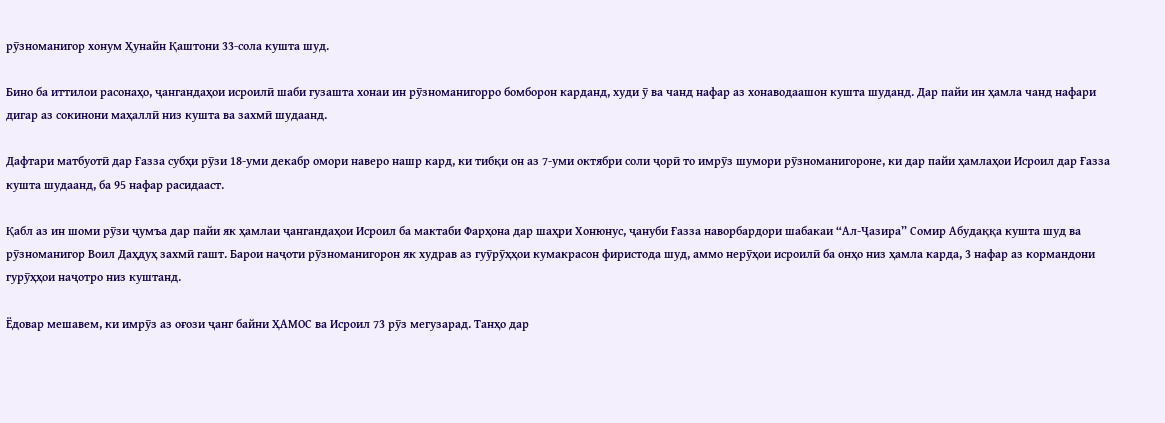рӯзноманигор хонум Ҳунайн Қаштони 33-сола кушта шуд.

Бино ба иттилои расонаҳо, ҷангандаҳои исроилӣ шаби гузашта хонаи ин рӯзноманигорро бомборон карданд, худи ӯ ва чанд нафар аз хонаводаашон кушта шуданд. Дар пайи ин ҳамла чанд нафари дигар аз сокинони маҳаллӣ низ кушта ва захмӣ шудаанд.

Дафтари матбуотӣ дар Ғазза субҳи рӯзи 18-уми декабр омори наверо нашр кард, ки тибқи он аз 7-уми октябри соли ҷорӣ то имрӯз шумори рӯзноманигороне, ки дар пайи ҳамлаҳои Исроил дар Ғазза кушта шудаанд, ба 95 нафар расидааст.

Қабл аз ин шоми рӯзи ҷумъа дар пайи як ҳамлаи ҷангандаҳои Исроил ба мактаби Фарҳона дар шаҳри Хонюнус, ҷануби Ғазза наворбардори шабакаи “Ал-Ҷазира” Сомир Абудаққа кушта шуд ва рӯзноманигор Воил Даҳдуҳ захмӣ гашт. Барои наҷоти рӯзноманигорон як худрав аз гуӯрӯҳҳои кумакрасон фиристода шуд, аммо нерӯҳои исроилӣ ба онҳо низ ҳамла карда, 3 нафар аз кормандони гурӯҳҳои наҷотро низ куштанд.

Ёдовар мешавем, ки имрӯз аз оғози ҷанг байни ҲАМОС ва Исроил 73 рӯз мегузарад. Танҳо дар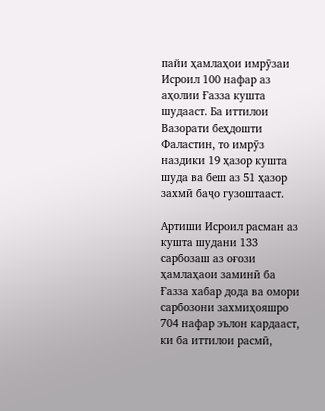пайи ҳамлаҳои имрӯзаи Исроил 100 нафар аз аҳолии Ғазза кушта шудааст. Ба иттилои Вазорати беҳдошти Фаластин, то имрӯз наздики 19 ҳазор кушта шуда ва беш аз 51 ҳазор захмӣ баҷо гузоштааст.

Артиши Исроил расман аз кушта шудани 133 сарбозаш аз оғози ҳамлаҳаои заминӣ ба Ғазза хабар дода ва омори сарбозони захмиҳояшро 704 нафар эълон кардааст, ки ба иттилои расмӣ,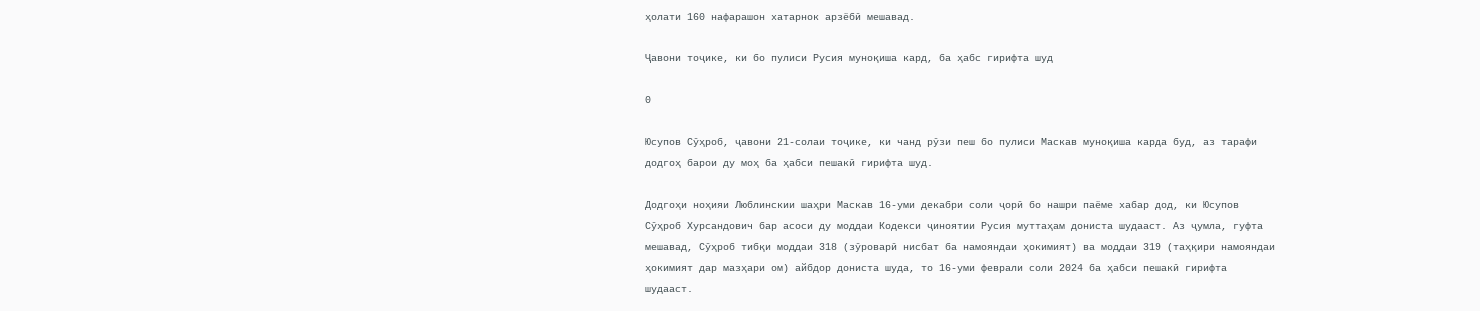ҳолати 160 нафарашон хатарнок арзёбӣ мешавад.

Ҷавони тоҷике, ки бо пулиси Русия муноқиша кард, ба ҳабс гирифта шуд

0

Юсупов Сӯҳроб, ҷавони 21-солаи тоҷике, ки чанд рӯзи пеш бо пулиси Маскав муноқиша карда буд, аз тарафи додгоҳ барои ду моҳ ба ҳабси пешакӣ гирифта шуд.

Додгоҳи ноҳияи Люблинскии шаҳри Маскав 16-уми декабри соли ҷорӣ бо нашри паёме хабар дод, ки Юсупов Сӯҳроб Хурсандович бар асоси ду моддаи Кодекси ҷиноятии Русия муттаҳам дониста шудааст. Аз ҷумла, гуфта мешавад, Сӯҳроб тибқи моддаи 318 (зӯроварӣ нисбат ба намояндаи ҳокимият) ва моддаи 319 (таҳқири намояндаи ҳокимият дар мазҳари ом) айбдор дониста шуда, то 16-уми феврали соли 2024 ба ҳабси пешакӣ гирифта шудааст.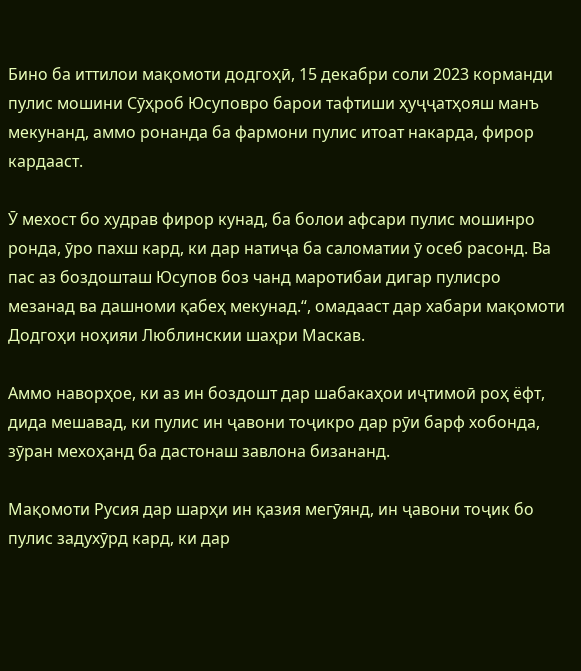Бино ба иттилои мақомоти додгоҳӣ, 15 декабри соли 2023 корманди пулис мошини Сӯҳроб Юсуповро барои тафтиши ҳуҷҷатҳояш манъ мекунанд, аммо ронанда ба фармони пулис итоат накарда, фирор кардааст.

Ӯ мехост бо худрав фирор кунад, ба болои афсари пулис мошинро ронда, ӯро пахш кард, ки дар натиҷа ба саломатии ӯ осеб расонд. Ва пас аз боздошташ Юсупов боз чанд маротибаи дигар пулисро мезанад ва дашноми қабеҳ мекунад.“, омадааст дар хабари мақомоти Додгоҳи ноҳияи Люблинскии шаҳри Маскав.

Аммо наворҳое, ки аз ин боздошт дар шабакаҳои иҷтимоӣ роҳ ёфт, дида мешавад, ки пулис ин ҷавони тоҷикро дар рӯи барф хобонда, зӯран мехоҳанд ба дастонаш завлона бизананд.

Мақомоти Русия дар шарҳи ин қазия мегӯянд, ин ҷавони тоҷик бо пулис задухӯрд кард, ки дар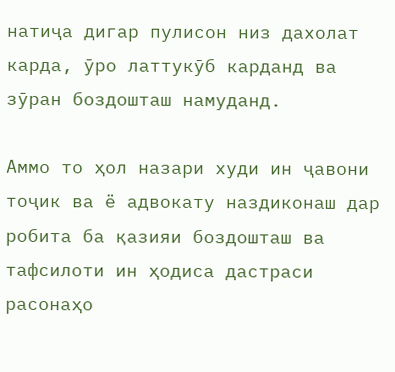натиҷа дигар пулисон низ дахолат карда, ӯро латтукӯб карданд ва зӯран боздошташ намуданд.

Аммо то ҳол назари худи ин ҷавони тоҷик ва ё адвокату наздиконаш дар робита ба қазияи боздошташ ва тафсилоти ин ҳодиса дастраси расонаҳо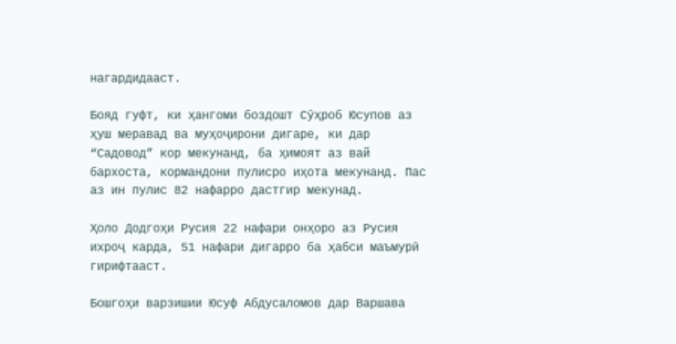нагардидааст.

Бояд гуфт, ки ҳангоми боздошт Сӯҳроб Юсупов аз ҳуш меравад ва муҳоҷирони дигаре, ки дар “Садовод” кор мекунанд, ба ҳимоят аз вай бархоста, кормандони пулисро иҳота мекунанд. Пас аз ин пулис 82 нафарро дастгир мекунад.

Ҳоло Додгоҳи Русия 22 нафари онҳоро аз Русия ихроҷ карда, 51 нафари дигарро ба ҳабси маъмурӣ гирифтааст.

Бошгоҳи варзишии Юсуф Абдусаломов дар Варшава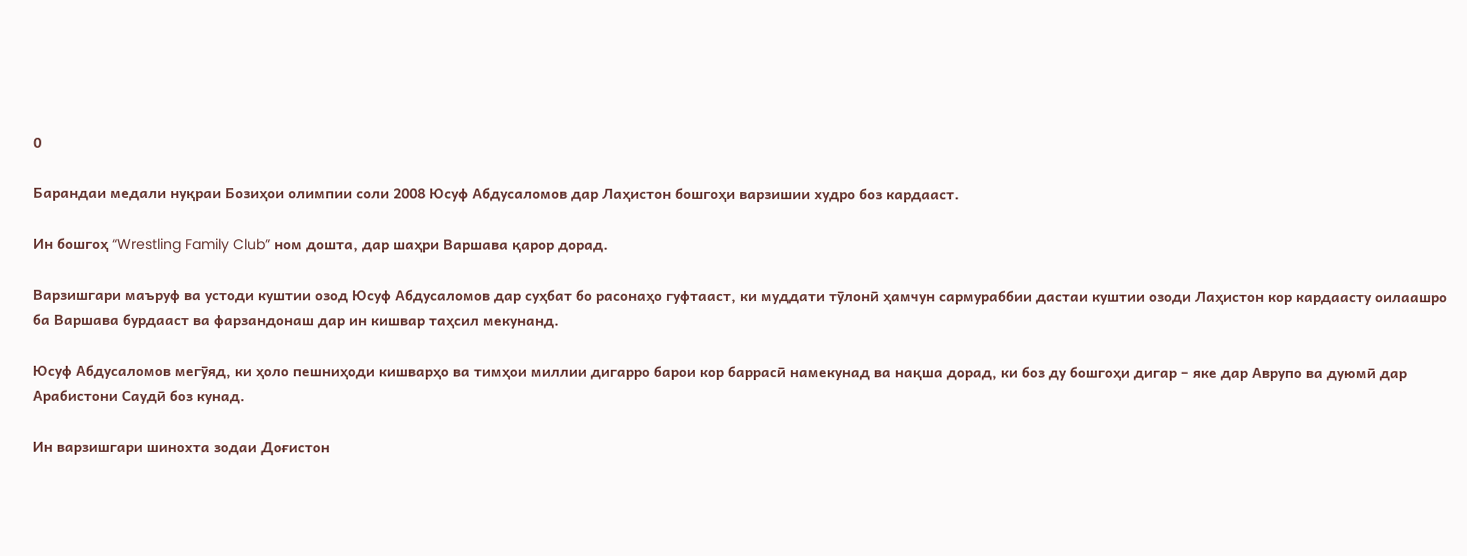0

Барандаи медали нуқраи Бозиҳои олимпии соли 2008 Юсуф Абдусаломов дар Лаҳистон бошгоҳи варзишии худро боз кардааст.

Ин бошгоҳ “Wrestling Family Club” ном дошта, дар шаҳри Варшава қарор дорад.

Варзишгари маъруф ва устоди куштии озод Юсуф Абдусаломов дар суҳбат бо расонаҳо гуфтааст, ки муддати тӯлонӣ ҳамчун сармураббии дастаи куштии озоди Лаҳистон кор кардаасту оилаашро ба Варшава бурдааст ва фарзандонаш дар ин кишвар таҳсил мекунанд.

Юсуф Абдусаломов мегӯяд, ки ҳоло пешниҳоди кишварҳо ва тимҳои миллии дигарро барои кор баррасӣ намекунад ва нақша дорад, ки боз ду бошгоҳи дигар – яке дар Аврупо ва дуюмӣ дар Арабистони Саудӣ боз кунад.

Ин варзишгари шинохта зодаи Доғистон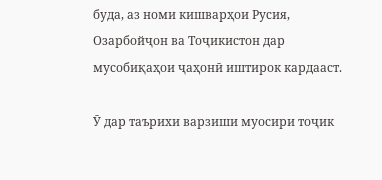буда, аз номи кишварҳои Русия, Озарбойҷон ва Тоҷикистон дар мусобиқаҳои ҷаҳонӣ иштирок кардааст.

Ӯ дар таърихи варзиши муосири тоҷик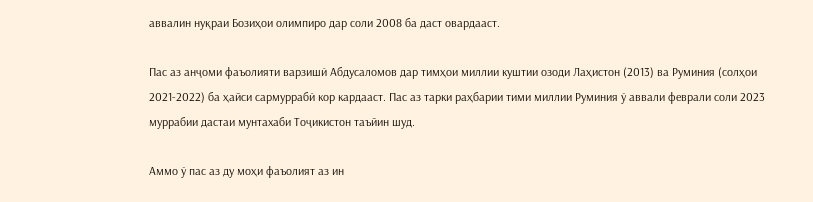аввалин нуқраи Бозиҳои олимпиро дар соли 2008 ба даст овардааст.

Пас аз анҷоми фаъолияти варзишӣ Абдусаломов дар тимҳои миллии куштии озоди Лаҳистон (2013) ва Руминия (солҳои 2021-2022) ба ҳайси сармуррабӣ кор кардааст. Пас аз тарки раҳбарии тими миллии Руминия ӯ аввали феврали соли 2023 муррабии дастаи мунтахаби Тоҷикистон таъйин шуд.

Аммо ӯ пас аз ду моҳи фаъолият аз ин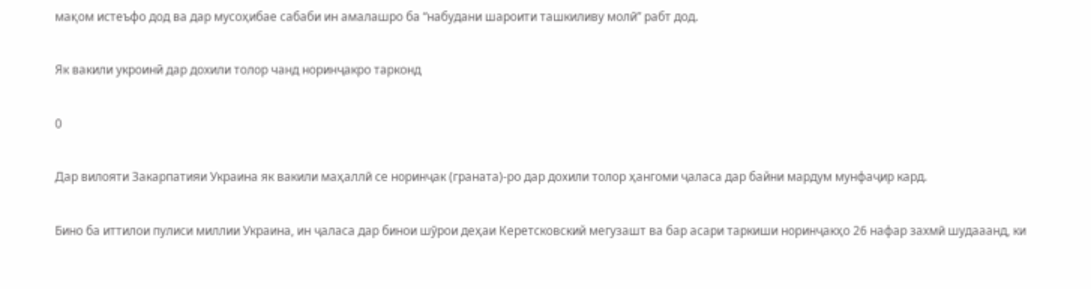мақом истеъфо дод ва дар мусоҳибае сабаби ин амалашро ба “набудани шароити ташкиливу молӣ” рабт дод.

Як вакили укроинӣ дар дохили толор чанд норинҷакро тарконд

0

Дар вилояти Закарпатияи Украина як вакили маҳаллӣ се норинҷак (граната)-ро дар дохили толор ҳангоми ҷаласа дар байни мардум мунфаҷир кард.

Бино ба иттилои пулиси миллии Украина, ин ҷаласа дар бинои шӯрои деҳаи Керетсковский мегузашт ва бар асари таркиши норинҷакҳо 26 нафар захмӣ шудааанд, ки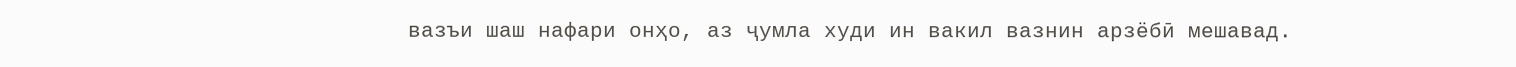вазъи шаш нафари онҳо, аз ҷумла худи ин вакил вазнин арзёбӣ мешавад.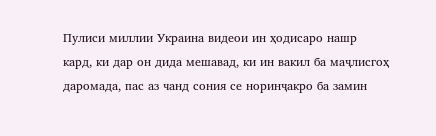Пулиси миллии Украина видеои ин ҳодисаро нашр кард, ки дар он дида мешавад, ки ин вакил ба маҷлисгоҳ даромада, пас аз чанд сония се норинҷакро ба замин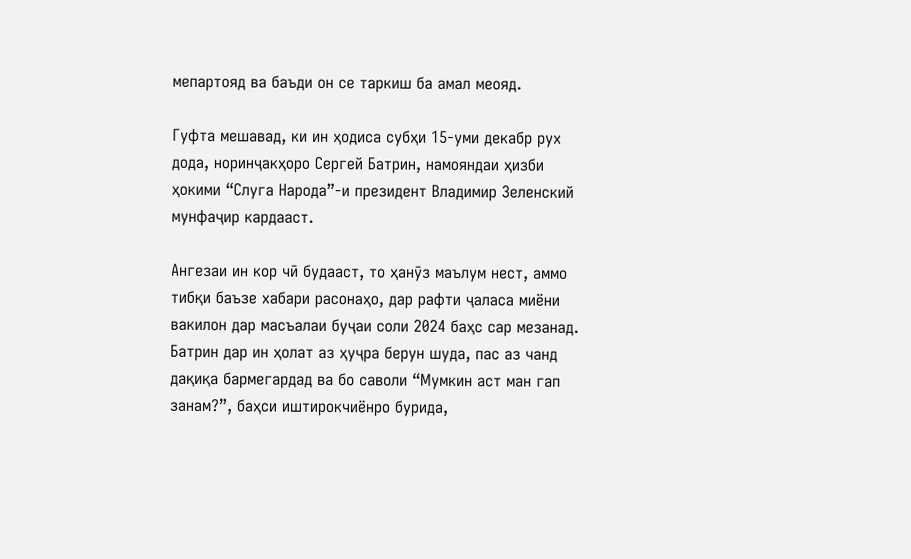мепартояд ва баъди он се таркиш ба амал меояд.

Гуфта мешавад, ки ин ҳодиса субҳи 15-уми декабр рух дода, норинҷакҳоро Сергей Батрин, намояндаи ҳизби ҳокими “Слуга Народа”-и президент Владимир Зеленский мунфаҷир кардааст.

Ангезаи ин кор чӣ будааст, то ҳанӯз маълум нест, аммо тибқи баъзе хабари расонаҳо, дар рафти ҷаласа миёни вакилон дар масъалаи буҷаи соли 2024 баҳс сар мезанад. Батрин дар ин ҳолат аз ҳуҷра берун шуда, пас аз чанд дақиқа бармегардад ва бо саволи “Мумкин аст ман гап занам?”, баҳси иштирокчиёнро бурида,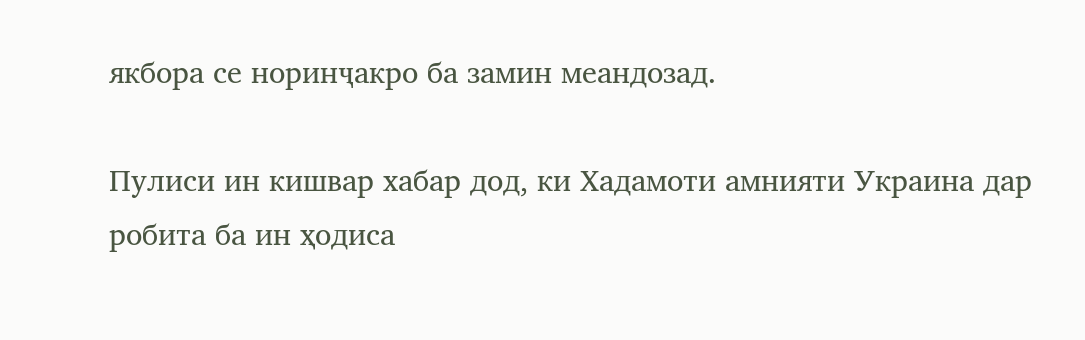якбора се норинҷакро ба замин меандозад.

Пулиси ин кишвар хабар дод, ки Хадамоти амнияти Украина дар робита ба ин ҳодиса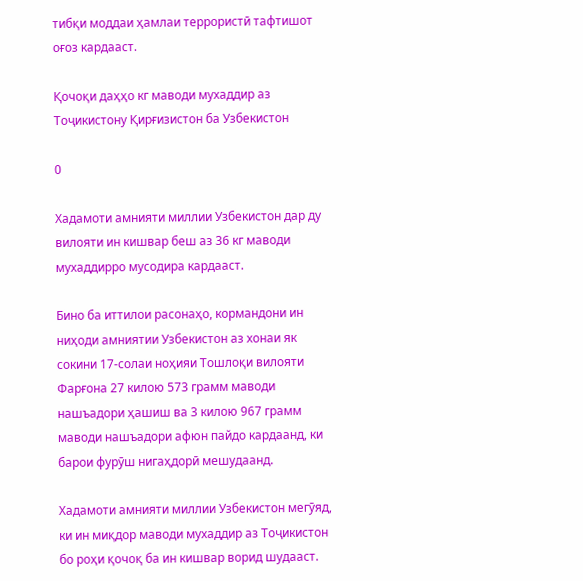тибқи моддаи ҳамлаи террористӣ тафтишот оғоз кардааст.

Қочоқи даҳҳо кг маводи мухаддир аз Тоҷикистону Қирғизистон ба Узбекистон

0

Хадамоти амнияти миллии Узбекистон дар ду вилояти ин кишвар беш аз 36 кг маводи мухаддирро мусодира кардааст.

Бино ба иттилои расонаҳо, кормандони ин ниҳоди амниятии Узбекистон аз хонаи як сокини 17-солаи ноҳияи Тошлоқи вилояти Фарғона 27 килою 573 грамм маводи нашъадори ҳашиш ва 3 килою 967 грамм маводи нашъадори афюн пайдо кардаанд, ки барои фурӯш нигаҳдорӣ мешудаанд.

Хадамоти амнияти миллии Узбекистон мегӯяд, ки ин миқдор маводи мухаддир аз Тоҷикистон бо роҳи қочоқ ба ин кишвар ворид шудааст.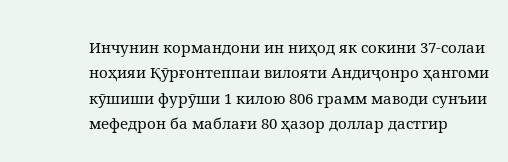Инчунин кормандони ин ниҳод як сокини 37-солаи ноҳияи Қӯрғонтеппаи вилояти Андиҷонро ҳангоми кӯшиши фурӯши 1 килою 806 грамм маводи сунъии мефедрон ба маблағи 80 ҳазор доллар дастгир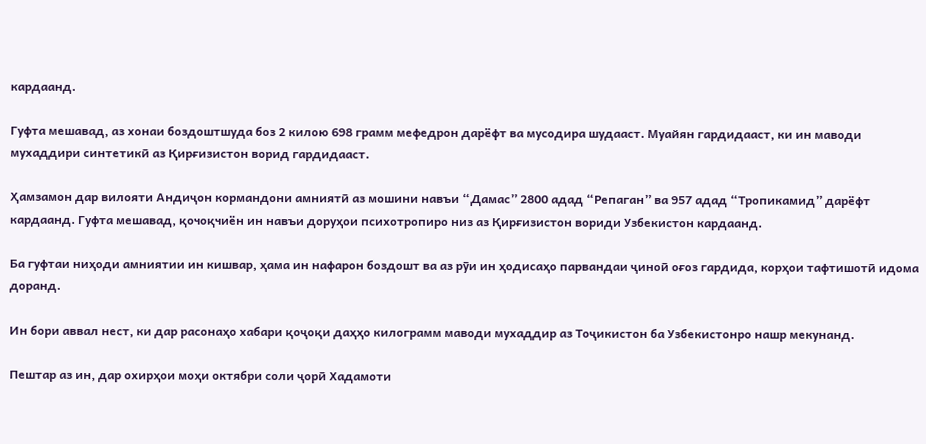кардаанд.

Гуфта мешавад, аз хонаи боздоштшуда боз 2 килою 698 грамм мефедрон дарёфт ва мусодира шудааст. Муайян гардидааст, ки ин маводи мухаддири синтетикӣ аз Қирғизистон ворид гардидааст.

Ҳамзамон дар вилояти Андиҷон кормандони амниятӣ аз мошини навъи “Дамас” 2800 адад “Репаган” ва 957 адад “Тропикамид” дарёфт кардаанд. Гуфта мешавад, қочоқчиён ин навъи доруҳои психотропиро низ аз Қирғизистон вориди Узбекистон кардаанд.

Ба гуфтаи ниҳоди амниятии ин кишвар, ҳама ин нафарон боздошт ва аз рӯи ин ҳодисаҳо парвандаи ҷиноӣ оғоз гардида, корҳои тафтишотӣ идома доранд.

Ин бори аввал нест, ки дар расонаҳо хабари қоҷоқи даҳҳо килограмм маводи мухаддир аз Тоҷикистон ба Узбекистонро нашр мекунанд.

Пештар аз ин, дар охирҳои моҳи октябри соли ҷорӣ Хадамоти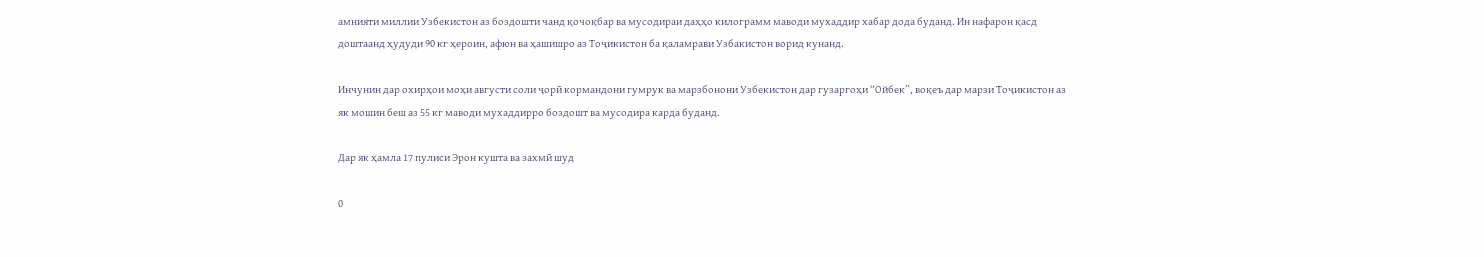амнияти миллии Узбекистон аз боздошти чанд қочоқбар ва мусодираи даҳҳо килограмм маводи мухаддир хабар дода буданд. Ин нафарон қасд доштаанд ҳудуди 90 кг ҳероин, афюн ва ҳашишро аз Тоҷикистон ба қаламрави Узбакистон ворид кунанд.

Инчунин дар охирҳои моҳи августи соли ҷорӣ кормандони гумрук ва марзбонони Узбекистон дар гузаргоҳи “Ойбек”, воқеъ дар марзи Тоҷикистон аз як мошин беш аз 55 кг маводи мухаддирро боздошт ва мусодира карда буданд.

Дар як ҳамла 17 пулиси Эрон кушта ва захмӣ шуд

0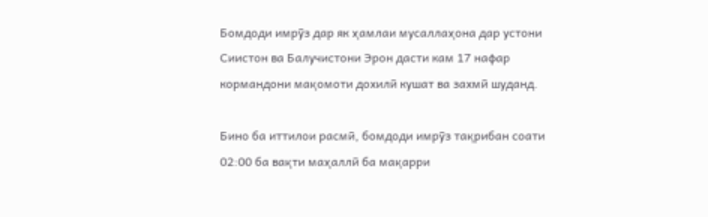Бомдоди имрӯз дар як ҳамлаи мусаллаҳона дар устони Сиистон ва Балучистони Эрон дасти кам 17 нафар кормандони мақомоти дохилӣ кушат ва захмӣ шуданд.

Бино ба иттилои расмӣ, бомдоди имрӯз тақрибан соати 02:00 ба вақти маҳаллӣ ба мақарри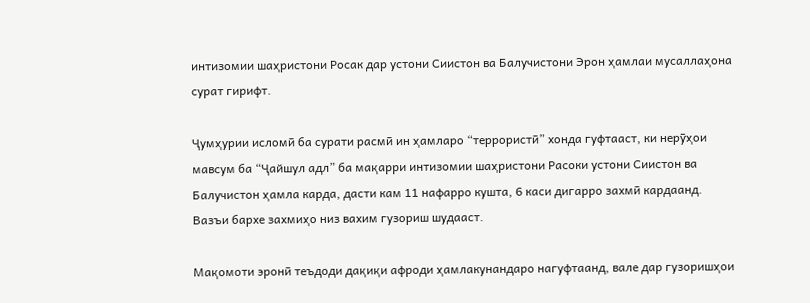интизомии шаҳристони Росак дар устони Сиистон ва Балучистони Эрон ҳамлаи мусаллаҳона сурат гирифт.

Ҷумҳурии исломӣ ба сурати расмӣ ин ҳамларо “террористӣ” хонда гуфтааст, ки нерӯҳои мавсум ба “Ҷайшул адл” ба мақарри интизомии шаҳристони Расоки устони Сиистон ва Балучистон ҳамла карда, дасти кам 11 нафарро кушта, 6 каси дигарро захмӣ кардаанд. Вазъи бархе захмиҳо низ вахим гузориш шудааст.

Мақомоти эронӣ теъдоди дақиқи афроди ҳамлакунандаро нагуфтаанд, вале дар гузоришҳои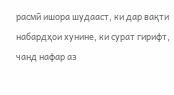расмӣ ишора шудааст, ки дар вақти набардҳои хунине, ки сурат гирифт, чанд нафар аз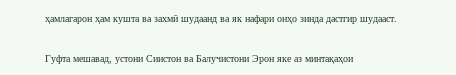ҳамлагарон ҳам кушта ва захмӣ шудаанд ва як нафари онҳо зинда дастгир шудааст.

Гуфта мешавад, устони Сиистон ва Балучистони Эрон яке аз минтақаҳои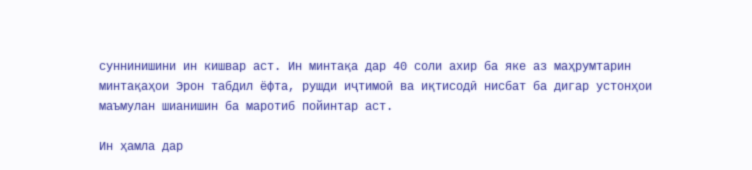суннинишини ин кишвар аст. Ин минтақа дар 40 соли ахир ба яке аз маҳрумтарин минтақаҳои Эрон табдил ёфта, рушди иҷтимоӣ ва иқтисодӣ нисбат ба дигар устонҳои маъмулан шианишин ба маротиб пойинтар аст.

Ин ҳамла дар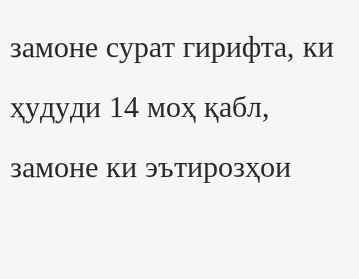замоне сурат гирифта, ки ҳудуди 14 моҳ қабл, замоне ки эътирозҳои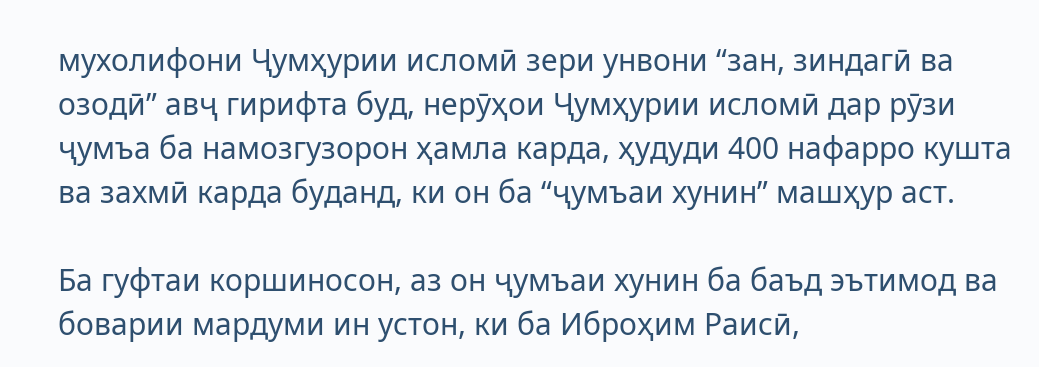мухолифони Ҷумҳурии исломӣ зери унвони “зан, зиндагӣ ва озодӣ” авҷ гирифта буд, нерӯҳои Ҷумҳурии исломӣ дар рӯзи ҷумъа ба намозгузорон ҳамла карда, ҳудуди 400 нафарро кушта ва захмӣ карда буданд, ки он ба “ҷумъаи хунин” машҳур аст.

Ба гуфтаи коршиносон, аз он ҷумъаи хунин ба баъд эътимод ва боварии мардуми ин устон, ки ба Иброҳим Раисӣ,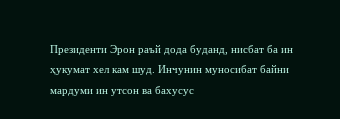Президенти Эрон раъй дода буданд, нисбат ба ин ҳукумат хел кам шуд. Инчунин муносибат байни мардуми ин утсон ва бахусус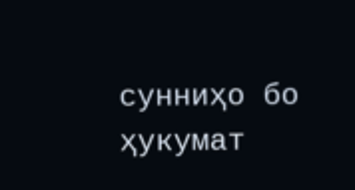сунниҳо бо ҳукумат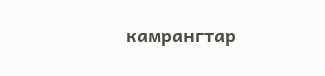камрангтар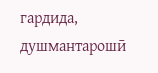гардида, душмантарошӣ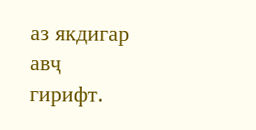аз якдигар авҷ гирифт.